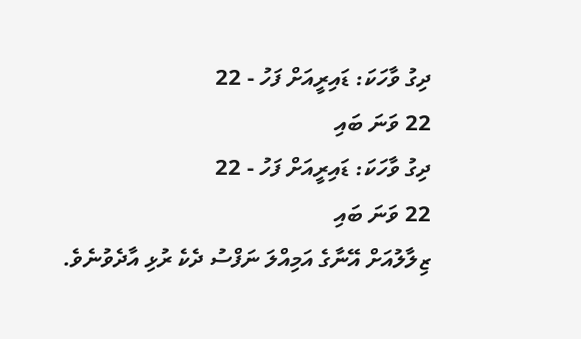ދިގު ވާހަކަ: ޑައިރީއަށް ފަހު - 22
22 ވަނަ ބައި
ދިގު ވާހަކަ: ޑައިރީއަށް ފަހު - 22
22 ވަނަ ބައި
ޒިލާލުއަށް އޭނާގެ އަމިއްލަ ނަފްސު ދެކެ ރުޅި އާދެވުނެވެ.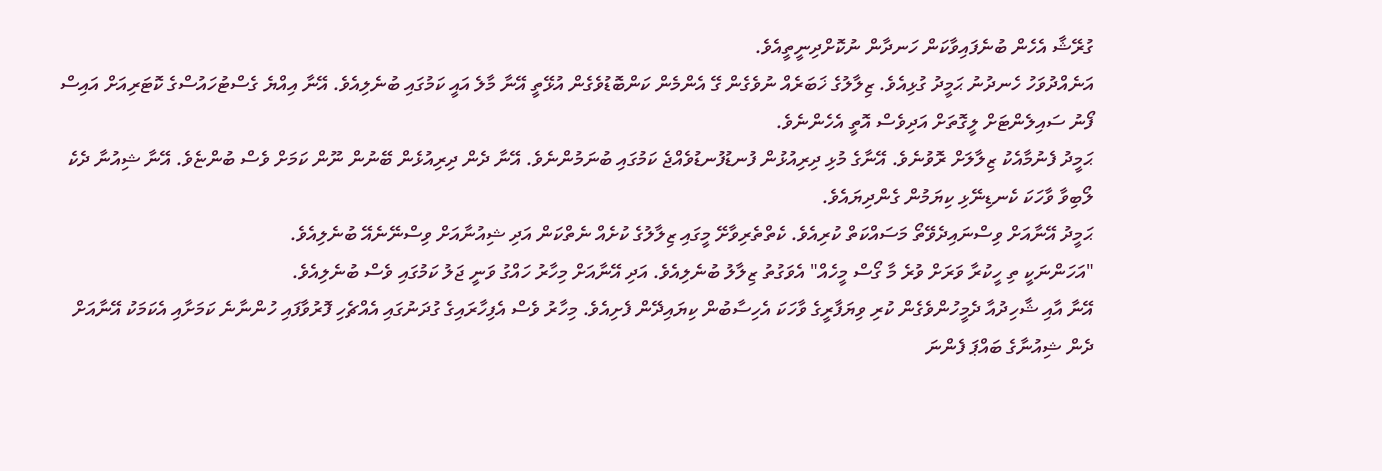ގުރޭޝާ އެހެން ބުނެފައިވާކަން ހަނދާން ނުކޮށްދިނީތީއެވެ.
އަނެއްދުވަހު ހެނދުނު ޙަމީދު ގުޅިއެވެ. ޒިލާލުގެ ޚަބަރެއް ނުވެގެން ގޭ އެންމެން ކަންބޮޑުވެގެން އުޅޭތީ އޭނާ މާލެ އައީ ކަމުގައި ބުނެލިއެވެ. އޭނާ އިއްޔެ ގެސްޓުހައުސްގެ ކޮޓަރިއަށް އައިސް ފޯނު ސައިލެންޓަށް ލީގޮތަށް އަދިވެސް އޮތީ އެހެންނެވެ.
ޙަމީދު ފެނުމާއެކު ޒިލާލަށް ރޮވުނެވެ. އޭނާގެ މުޅި ދިރިއުޅުން ފުނޑުފުނޑުވެއްޖެ ކަމުގައި ބުނަމުންނެވެ. އޭނާ ދެން ދިރިއުޅެން ބޭނުން ނޫން ކަމަށް ވެސް ބުންޏެވެ. އޭނާ ޝިއުނާ ދެކެ ލޯބިވާ ވާހަކަ ކެނޑިނޭޅި ކިޔަމުން ގެންދިޔައެވެ.
ޙަމީދު އޭނާއަށް ވިސްނައިދެވޭތޯ މަސައްކަތް ކުރިއެވެ. ކެތްތެރިވާށޭ މީގައި ޒިލާލުގެ ކުށެއް ނެތްކަން އަދި ޝިއުނާއަށް ވިސްނޭނެއޭ ބުނެލިއެވެ.
"އަހަންނަކީ ތި ހީކުރާ ވަރަށް ވުރެ މާ ގޯސް މީހެއް" އެވަގުތު ޒިލާލު ބުނެލިއެވެ. އަދި އޭނާއަށް މިހާރު ހައްގު ވަނީ ޖަލު ކަމުގައި ވެސް ބުނެލިއެވެ.
އޭނާ އާއި ޝާހިދުއާ ދެމީހުންވެގެން ކުރި ވިޔަފާރީގެ ވާހަކަ އެހިސާބުން ކިޔައިދޭން ފެށިއެވެ. މިހާރު ވެސް އެފިހާރައިގެ ގުދަނުގައި އެއްޗެހި ފޮރުވާފައި ހުންނާނެ ކަމަށާއި އެކަމަކު އޭނާއަށް ދެން ޝިއުނާގެ ބައްޕަ ފެންނަ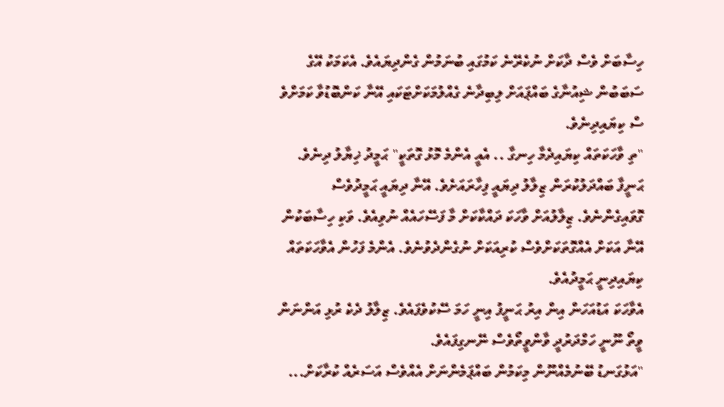ހިސާބަށް ވެސް ދާކަށް ނުކެރޭނެ ކަމުގައި ބުނަމުން ގެންދިޔައެވެ. އެކަމަކު އޭގެ ސަބަބުން ޝިއުނާގެ ބައްޕައަށް ލިބިދާނެ ގެއްލުމަކަށްޓަކައި އޭނާ ކަންބޮޑުވާ ކަމަށްވެ ސް ކިޔައިދިނެވެ.
"ތި ވާހަކަތައް ކިޔައިދެމާ ހިނގާ .. އެއީ އެންމެ މޮޅު ގޮތަކީ" ޙަމީދު ޚިޔާލު ދިނެވެ.
ޙަނީފާ ބައްދަލުކުރަން ޒިލާލު ދިޔައީ ފިހާރައަށެވެ. އޭނާ ދިޔައީ ޙަމީދުވެސް ގޮވައިގެންނެވެ. ޒިލާލުއަށް ވާހަކަ ދައްކާކަށް މާ ފަސޭހައެއް ނުވިއެވެ. ވަކި ހިސާބަކުން އޭނާ އަކަށް އެއްގޮތަކަށްވެސް ކުރިއަކަށް ނުގެންދެވުނެވެ. އެންމެ ފަހުން އެވާހަކަތައް ކިޔައިދިނީ ޙަމީދުއެވެ.
އެވާހަކަ އަޑުއަހަން އިން އިރު ޙަނީފު އިނީ ހަމަ ސޭކުވެފައެވެ. ޒިލާލު ދެކެ ރުޅި އަންނަން ވީތޯ ނޫނީ ހަމްދަރުދީ ވާންވީތޯވެސް ނޭނގިފައެވެ.
"އަޅުގަނޑު ބޭނުމެއްނޫން މިކަމުން ބައްޕަމެންނަށް އެއްވެސް އަސަރެއް ކުރާކަށް...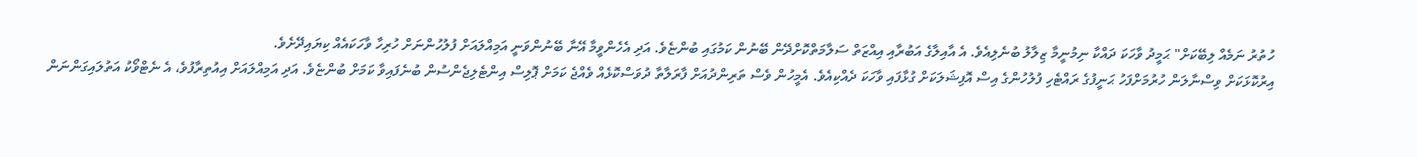ހުތުރު ނަމެއް ލިބޭކަށް" ޙަމީދު ވާހަކަ ދައްކާ ނިމުނީމާ ޒިލާލު ބުނެލިއެވެ. އެ އާއިލާގެ އަބުރާއި އިއްޒަތް ސަލާމަތްކޮށްދޭން ބޭނުން ކަމުގައި ބުންޏެވެ. އަދި އެހެންވީމާ އޭނާ ބޭނުންވަނީ އަމިއްލައަށް ފުލުހުންނަށް ހުރިހާ ވާހަކައެއް ކިޔައިދޭށެވެ.
އިރުކޮޅަކަށް ވިސްނާލަން ހުރުމަށްފަހު ޙަނީފުގެ ރައްޓެހި ފުލުހުންގެ އިސް އޮފިޝަލަކަށް ގުޅާފައި ވާހަކަ ދެއްކިއެވެ. އެމީހުން ވެސް ތަރިންދުއަށް ފާރަލާތާ ދުވަސްކޮޅެއް ވެއްޖެ ކަމަށް ޕޮލިސް އިންޓެލިޖެންސުން ބުނެފައިވާ ކަމަށް ބުންޏެވެ. އަދި އަމިއްލައަށް އިއުތިރާފުވެ، އެ ނެޓްވޯކު އަތުލައިގަންނަން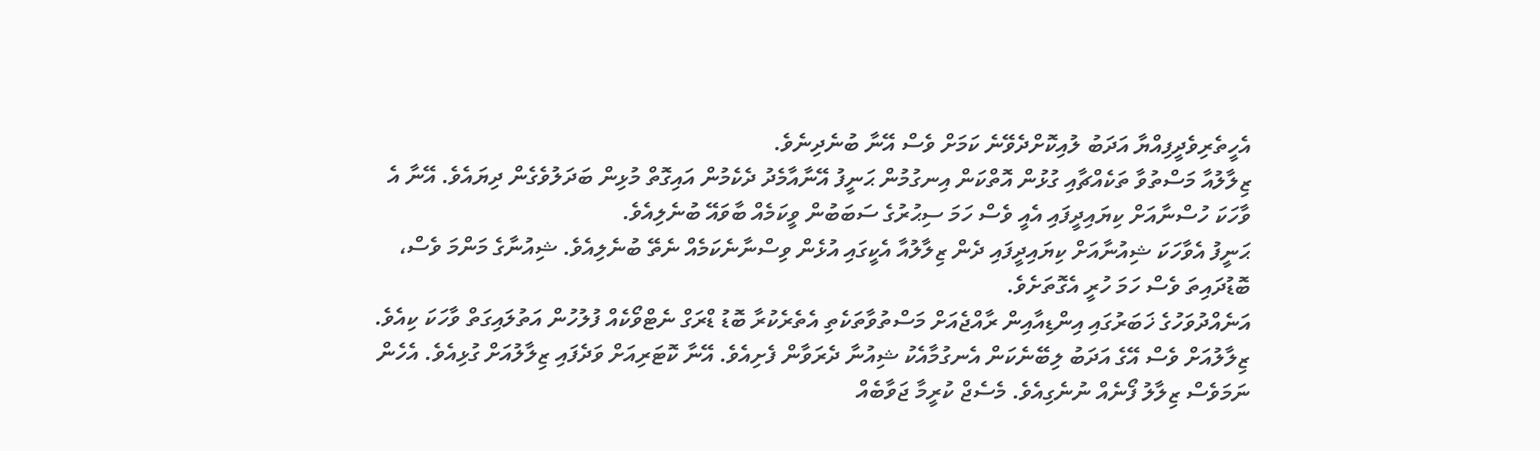އެހީތެރިވެދީފިއްޔާ އަދަބު ލުއިކޮށްދެވޭނެ ކަމަށް ވެސް އޭނާ ބުނެދިނެވެ.
ޒިލާލުއާ މަސްތުވާ ތަކެއްޗާއި ގުޅުން އޮތްކަން އިނގުމުން ޙަނީފު އޭނާއާމެދު ދެކެމުން އައިގޮތް މުޅިން ބަދަލުވެގެން ދިޔައެވެ. އޭނާ އެ ވާހަކަ ހުސްނާއަށް ކިޔައިދީފައި އެއީ ވެސް ހަމަ ސިޙުރުގެ ސަބަބުން ވީކަމެއް ބާވައޭ ބުނެލިއެވެ.
ޙަނީފު އެވާހަކަ ޝިއުނާއަށް ކިޔައިދީފައި ދެން ޒިލާލުއާ އެކީގައި އުޅެން ވިސްނާނެކަމެއް ނެތޭ ބުނެލިއެވެ. ޝިއުނާގެ މަންމަ ވެސް، ބޮޑުދައިތަ ވެސް ހަމަ ހުރީ އެގޮތަށެވެ.
އަނެއްދުވަހުގެ ޚަބަރުގައި އިންޑިއާއިން ރާއްޖެއަށް މަސްތުވާތަކެތި އެތެރެކުރާ ބޮޑު ޑްރަގް ނެޓްވޯކެއް ފުލުހުން އަތުލައިގަތް ވާހަކަ ކިއެވެ. ޒިލާލުއަށް ވެސް އޭގެ އަދަބު ލިބޭނެކަން އެނގުމާއެކު ޝިއުނާ ދެރަވާން ފެށިއެވެ. އޭނާ ކޮޓަރިއަށް ވަދެފައި ޒިލާލުއަށް ގުޅިއެވެ. އެހެން ނަމަވެސް ޒިލާލު ފޯނެއް ނުނެގިއެވެ. މެސެޖް ކުރީމާ ޖަވާބެއް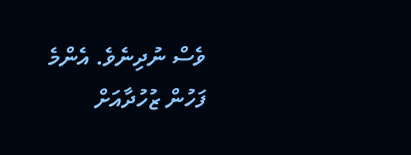ވެސް ނުދިނެވެ. އެންމެ ފަހުން ޒުހުދާއަށް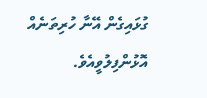ގުޅައިގެން އޭނާ ހުރިތަނެއް އޮޅުންފިލުވީއެވެ.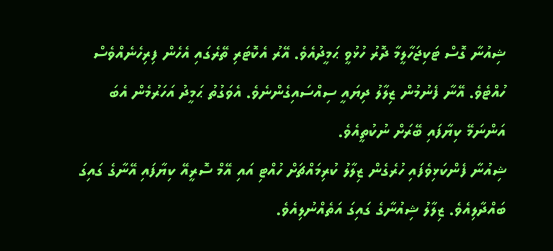ޝިއުނާ ގޮސް ޓަކިޖަހާލީމާ ދޮރު ހުޅުވީ ޙަމީދުއެވެ. އޭރު އެކޮޓަރި ތޭރެގައި އެހެން ފިރިހެނެއްވެސް ހުއްޓެވެ. އޭނާ ފެނުމުން ޒިލާލު ދިޔައީ ސިއްސައިގެންނެވެ. އެވަގުތު ޙަމީދު އަހަރުމެން އެބަ އަންނަމޭ ކިޔާފައި ބޭރަށް ނުކުތީއެވެ.
ޝިއުނާ ފެންކަޅިވެފައި ހުރެގެން ޒިލާލު ކުރިމައްޗަށް ހުއްޓި އައި އޭމް ސޮރީއޭ ކިޔާފައި އޭނާގެ ގައިގަ ބައްދާލިއެވެ. ޒިލާލު ޝިއުނާގެ ގައިގަ އަތެއްނުލިއެވެ.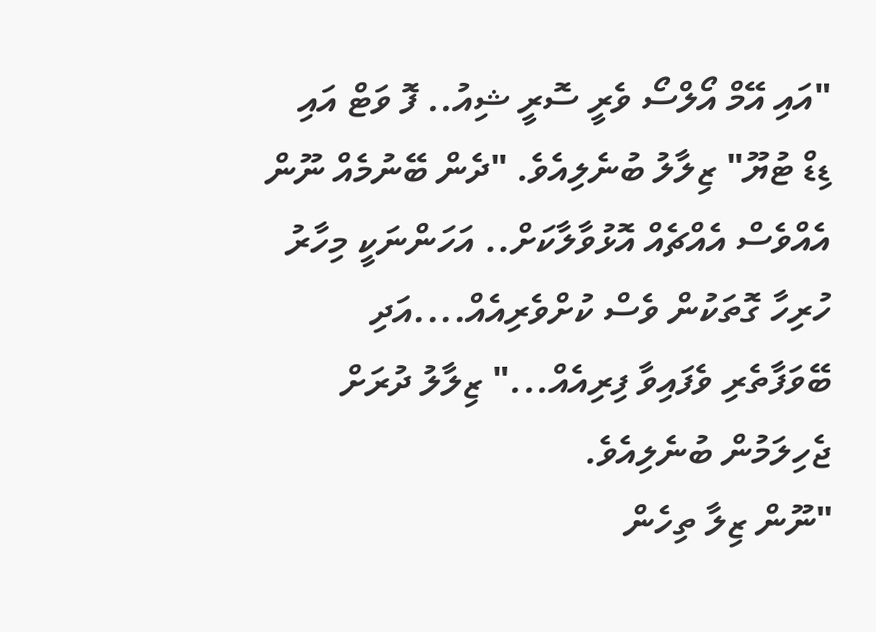"އައި އޭމް އޯލްސޯ ވެރީ ސޮރީ ޝިއު.. ފޮ ވަޓް އައި ޑިޑް ޓުޔޫ" ޒިލާލު ބުނެލިއެވެ. "ދެން ބޭނުމެއް ނޫން އެއްވެސް އެއްޗެއް އޮޅުވާލާކަށް.. އަހަންނަކީ މިހާރު ހުރިހާ ގޮތަކުން ވެސް ކުށްވެރިއެއް....އަދި ބޭވަފާތެރި ވެފައިވާ ފިރިއެއް..." ޒިލާލު ދުރަށް ޖެހިލަމުން ބުނެލިއެވެ.
"ނޫން ޒިލާ ތިހެން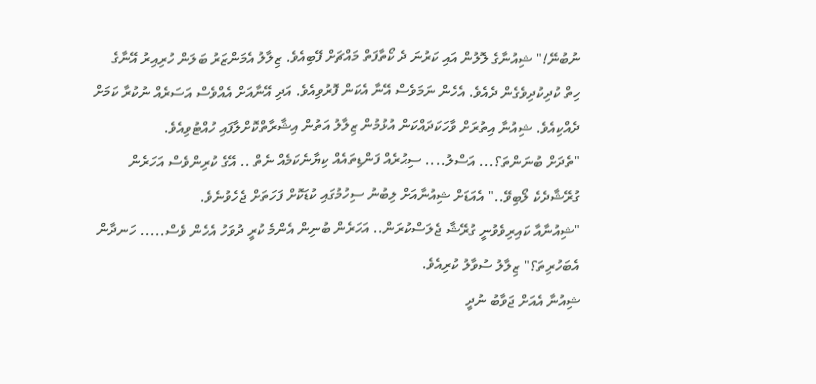ނުބުނޭ!" ޝިއުނާގެ ލޮލުން އައި ކަރުނަ ދެ ކޯތާފަތް މައްޗަށް ފޭބިއެވެ. ޒިލާލު އެމަންޒަރު ބަލަން ހުރިއިރު އޭނާގެ ހިތް ކުދިކުދިވެގެން ދެއެވެ. އެހެން ނަމަވެސް އޭނާ އެކަން ފޮރުވިއެވެ. އަދި އޭނާއަށް އެއްވެސް އަސަރެއް ނުކުރާ ކަމަށް ދެއްކިއެވެ. ޝިއުނާ އިތުރަށް ވާހަކަދައްކަން އުޅުމުން ޒިލާލު އަތުން އިޝާރާތްކޮށްލާފައި ހުއްޓުވިއެވެ.
"ތެދަށް ބުނަންތަ؟... އަސްލު.... ސިޙުރެއް ފަންޑިތައެއް ކިޔާނެކަމެއް ނެތް .. އޭގެ ކުރިންވެސް އަހަރެން ގުރޭޝާދެކެ ލޯބިވޭ.." އެއަޑަށް ޝިއުނާއަށް ލިބުނު ސިހުމުގައި ކުޑަކޮށް ފަހަތަށް ޖެހެވުނެވެ.
"ޝިއުނާއާ ކައިރިވެވުނީ ގުރޭޝާ ޖެލަސްކުރަން.. އަހަރެން ބުނިން އެންމެ ކުރީ ދުވަހު އެހެން ވެސް..... ހަނދާން އެބަހުރިތަ؟" ޒިލާލު ސުވާލު ކުރިއެވެ.
ޝިއުނާ އެއަށް ޖަވާބު ނުދީ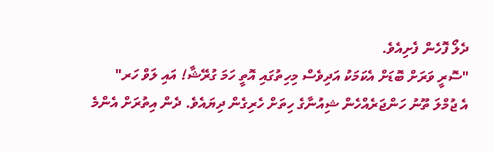ދެލޯ ފޮހެން ފެށިއެވެ.
"ސޮރީ ވަރަށް ބޮޑަށް އެކަމަކު އަދިވެސް މިހިތުގައި އޮތީ ހަމަ ގުރޭޝާ! އައި ލަވް ހަރ"
އެ ޖުމްލަ ތޫނު ހަންޖަރެއްހެން ޝިއުނާގެ ހިތަށް ހެރިގެން ދިޔައެވެ. ދެން އިތުރަށް އެންމެ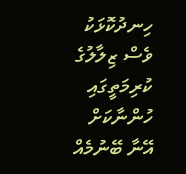ހިނދުކޮޅަކު ވެސް ޒިލާލުގެ ކުރިމަތީގައި ހުންނާކަށް އޭނާ ބޭނުމެއް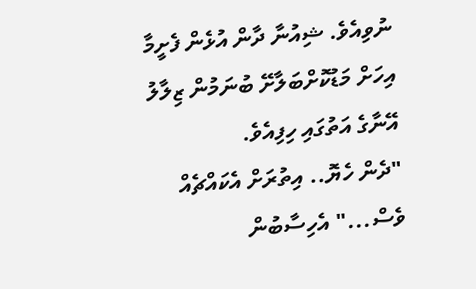ނުވިއެވެ. ޝިއުނާ ދާން އުޅެން ފެށީމާ އިހަށް މަޑުކޮށްބަލާށޭ ބުނަމުން ޒިލާލު އޭނާގެ އަތުގައި ހިފިއެވެ.
"ދެން ހެޔޮ.. އިތުރަށް އެކައްޗެއް ވެސް..." އެހިސާބުން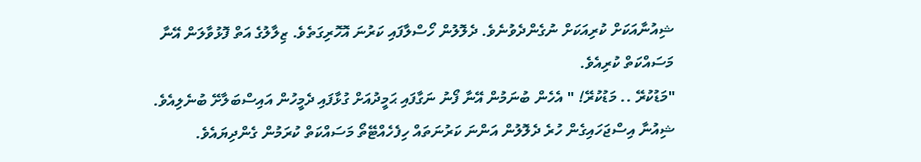ޝިއުނާއަކަށް ކުރިއަކަށް ނުގެންދެވުނެވެ. ދެލޮލުން ހޯސްލާފައި ކަރުނަ އޮހޮރިގަތެވެ. ޒިލާލުގެ އަތް ފޮޅުވާލަން އޭނާ މަސައްކަތް ކުރިއެވެ.
"މަޑުކުރޭ .. މަޑުކުރޭ! " އެހެން ބުނަމުން އޭނާ ފޯނު ނަގާފައި ޙަމީދުއަށް ގުޅާފައި ދެމީހުން އައިސްބަލާށޭ ބުނެލިއެވެ. ޝިއުނާ އިސްޖަހައިގެން ހުރެ ދެލޮލުން އަންނަ ކަރުނަތައް ހިފެހެއްޓޭތޯ މަސައްކަތް ކުރަމުން ގެންދިޔައެވެ.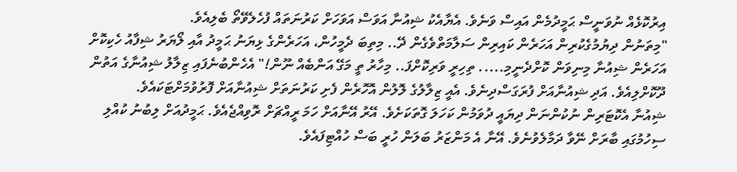އިރުކޮޅެއް ނުވަނީސް ޙަމީދުމެން އައިސް ވަނެވެ. އެޔާއެކު ޝިއުނާ އަވަސް އަވަހަށް ކަރުނަތައް ފުހެލެވޭތޯ ބެލިއެވެ.
"މިތަނުން ދިޔުމުގެކުރިން އަހަރެން ކައިރިން ސަލާމަތްވެގެން ދޭ.. މިތިބަ ދެމީހުން، އަހަރެންގެ ޅިޔަނު ޙަމީދު އާއި ލޯޔަރު ޝިފާއު ހެކިކޮށް އަހަރެން ޝިއުނާ މިނިވަން ކޮށްދެނީމި..... ތިހިރީ ވަރިކޮށްފަ.. މިހާރު ތީ މަގޭ އަންބެއް ނޫން!" އެހެންބުނެފައި ޒިލާލު ޝިއުނާގެ އަތުން ދޫކޮށްލިއެވެ. އަދި ޝިއުނާއަށް ފުރަގަސްދިނެވެ. އެއީ ޒިލާލުގެ ލޮލުން އޮހޮރެން ފެށި ކަރުނަތަށް ޝިއުނާއަށް ފޮރުވުމަށްޓަކައެވެ.
ޝިއުނާ އެކޮޓަރިން ނުކުންނަން ދިޔައީ ދުވަމުން ކަހަލަ ގޮތަކަށެވެ. އޭރު އޭނާއަށް ހަމަ ރީއްޗަށް ރޮވިއްޖެއެވެ. ޙަމީދުއަށް ލިބުނު ކުއްލި ސިހުމުގައި ބާރަށް ނޭވާ ދަމާލެވުނެވެ. އޭނާ އެ މަންޒަރު ބަލަން ހުރީ ބަސް ހުއްޓިފައެވެ.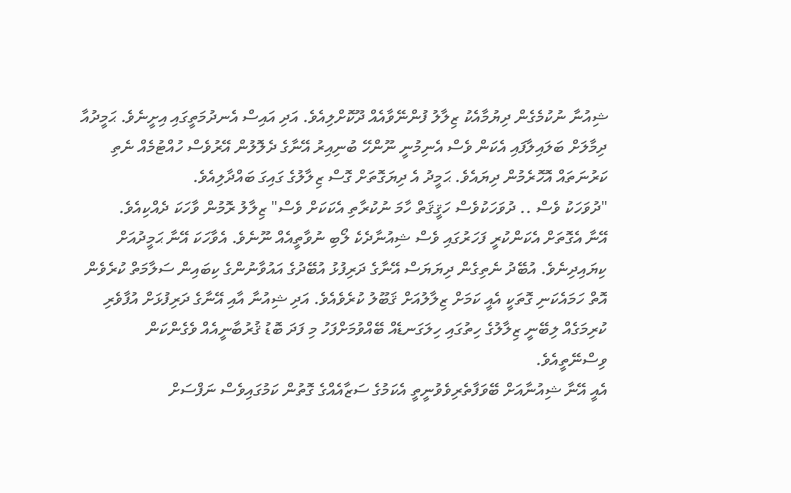ޝިއުނާ ނުކުމެގެން ދިޔުމާއެކު ޒިލާލު ފުންނޭވާއެއް ދޫކޮށްލިއެވެ. އަދި އައިސް އެނދުމަތީގައި އިށީނެވެ. ޙަމީދުއާ ދިމާލަށް ބަލައިލާފައި އެކަން ވެސް އެނިމުނީ ނޫންހޭ ބުނިއިރު އޭނާގެ ދެލޮލުން އޭރުވެސް ހުއްޓުމެއް ނެތި ކަރުނަތައް އޮހޮރެމުން ދިޔައެވެ. ޙަމީދު އެ ދިޔަގޮތަށް ގޮސް ޒިލާލުގެ ގައިގަ ބައްދާލިއެވެ.
"ދުވަހަކު ވެސް .. ދުވަހަކުވެސް ހަޤީޤަތް ހާމަ ނުކުރާތި އެކަކަށް ވެސް" ޒިލާލު ރޮމުން ވާހަކަ ދެއްކިއެވެ.
އޭނާ އެގޮތަށް އެކަންކުރީ ފަހަރުގައި ވެސް ޝިއުނާދެކެ ލޯބި ނުވާތީއެއް ނޫނެވެ. އެވާހަކަ އޭނާ ޙަމީދުއަށް ކިޔައިދިނެވެ. އުބޭދު ނެތިގެން ދިޔަޔަސް އޭނާގެ ދަރިފުޅު އުބޭދުގެ އައުވާނުންގެ ކިބައިން ސަލާމަތް ކުރެވެން އޮތް ހަމައެކަނި ގޮތަކީ އެއީ ކަމަށް ޒިލާލުއަށް ޤަބޫލު ކުރެވެއެވެ. އަދި ޝިއުނާ އާއި އޭނާގެ ދަރިފުޅަށް އުފާވެރި ކުރިމަގެއް ލިބޭނީ ޒިލާލުގެ ހިތުގައި ހިލަގަނޑެއް ބޭއްވުމަށްފަހު މި ފަދަ ބޮޑު ޤުރުބާނީއެއް ވެގެންކަން ވިސްނޭތީއެވެ.
އެއީ އޭނާ ޝިއުނާއަށް ބޭވަފާތެރިވެވުނީތީ އެކަމުގެ ސަޒާއެއްގެ ގޮތުން ކަމުގައިވެސް ނަފްސަށް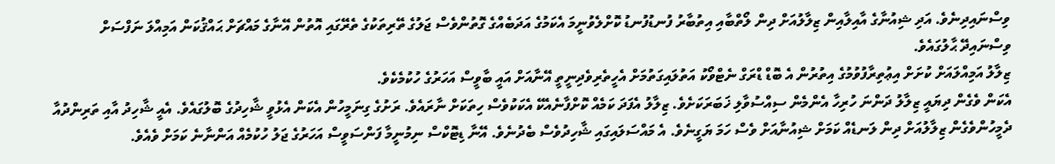ވިސްނައިދިނެވެ. އަދި ޝިއުނާގެ އާއިލާއިން ޒިލާލުއަށް ދިން ލޯތްބާއި އިތުބާރު ފުނޑުފުނޑު ކޮށްލެވުނީމަ އެކަމުގެ އަދަބެއްގެ ގޮތުންވެސް ޖަލުގެ ތޭރިތަކުގެ ތެރޭގައި އޮތުން އޭނާގެ މައްޗަށް ޙައްޤުކަން އަމިއްލަ ނަފްސަށް ވިސްނައިދޭ ޙާލުގައެވެ.
ޒިލާލު އަމިއްލައަށް ކުށަށް އިޢުތިރާފުވުމުގެ އިތުރުން އެ ބޮޑް ޑްރަގް ނެޓްވޯކު އަތުލައިގަތުމަށް އެހީތެރިވެދިނީތީ އޭނާއަށް އައީ ބާވީސް އަހަރުގެ ހުކުމެކެވެ.
އެކަން ވެގެން ދިޔައީ ޒިލާލު ދަންނަ ހުރިހާ އެންމެން ސިއްސުވާލި ޚަބަރަކަށެވެ. ޒިލާލު އެފަދަ ކަމެއް ކޮށްފާނެއެކޭ އެކަކުވެސް ހިތަކަށް ނާރައެވެ. ރަށުގެ ގިނަމީހުން އެކަން އެޅުވީ ޝާހިދުގެ ބޮލުގައެވެ. އެއީ ޝާހިދު އާއި ތަރިންދުއާ ދެމީހުންވެގެން ޒިލާލުއަށް ދިން ލަނޑެއް ކަމަށް ޝިއުނާއަށް ވެސް ހަމަ ޔަގީނެވެ. އެ މައްސަލައިގައި ޝާހިދުވެސް ބެދުނެވެ. އޭނާ ޑިޓޮކްސް ނިމުނީމާ ފަންސަވީސް އަހަރުގެ ޖަލު ހުކުމެއް އަންނާނެ ކަމަށް ވެއެވެ.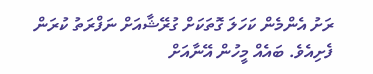ރަށު އެންމެން ކަހަލަ ގޮތަކަށް ގުރޭޝާއަށް ނަފްރަތު ކުރަން ފެށިއެވެ. ބައެއް މީހުން އޭނާއަށް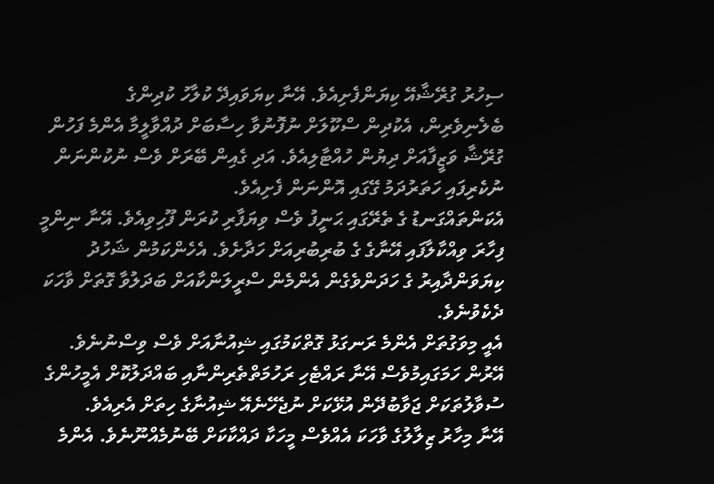ސިހުރު ގުރޭޝާއޭ ކިޔަންފެށިއެވެ. އޭނާ ކިޔަވައިދޭ ކުލާހު ކުދިންގެ ބެލެނިވެރިން، އެކުދިން ސްކޫލަށް ނުފޮނުވާ ހިސާބަށް ދުއްވާލީމާ އެންމެ ފަހުން ގުރޭޝާ ވަޒީފާއަށް ދިޔުން ހުއްޓާލިއެވެ. އަދި ގެއިން ބޭރަށް ވެސް ނުކުންނަން ނުކެރިފައި ހަތަރުދަމު ގޭގައި އޮންނަން ފެށިއެވެ.
އެކަންތައްގަނޑު ގެ ތެރޭގައި ޙަނީފު ވެސް ވިޔަފާރި ކުރަން ފޫހިވިއެވެ. އޭނާ ނިންމީ ފިހާރަ ވިއްކާލާފައި އޭނާގެ ގެ ބުރިބުރިއަށް ހަދާށެވެ. އެހެންކަމުން ޝަހުދު ކިޔަވަންދާއިރު ގެ ހަދަންވެގެން އެންމެން ސްރީލަންކާއަށް ބަދަލުވާ ގޮތަށް ވާހަކަ ދެކެވުނެވެ.
އެއީ މިވަގުތަށް އެންމެ ރަނގަޅު ގޮތްކަމުގައި ޝިއުނާއަށް ވެސް ވިސްނުނެވެ. އޭރުން ހަމަގައިމުވެސް އޭނާ ރައްޓެހި ރަހުމަތްތެރިންނާއި ބައްދަލުކޮށް އެމީހުންގެ ސުވާލުތަކަށް ޖަވާބުދޭން އުޅޭކަށް ނުޖެހޭނެއޭ ޝިއުނާގެ ހިތަށް އެރިއެވެ.
އޭނާ މިހާރު ޒިލާލުގެ ވާހަކަ އެއްވެސް މީހަކާ ދައްކާކަށް ބޭނުމެއްނޫނެވެ. އެންމެ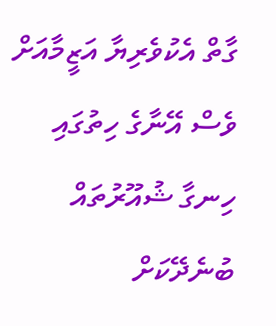ގާތް އެކުވެރިޔާ އަޒީމާއަށް ވެސް އޭނާގެ ހިތުގައި ހިނގާ ޝުއޫރުތައް ބުނެދޭކަށް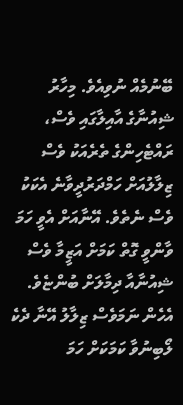ބޭނުމެއް ނުވިއެވެ. މިހާރު ޝިއުނާގެ އާއިލާގައި ވެސް، ރައްޓެހިންގެ ތެރެއަކު ވެސް ޒިލާލުއަށް ހަމްދަރުދީވާނެ އެކަކު ވެސް ނެތެވެ. އޭނާއަށް އެވީ ހަމަ ވާންވީ ގޮތް ކަމަށް އަޒީމާ ވެސް ޝިއުނާއާ ދިމާލަށް ބުންޏެވެ.
އެހެން ނަމަވެސް ޒިލާލު އޭނާ ދެކެ ލޯބިނުވާ ކަމަކަށް ހަމަ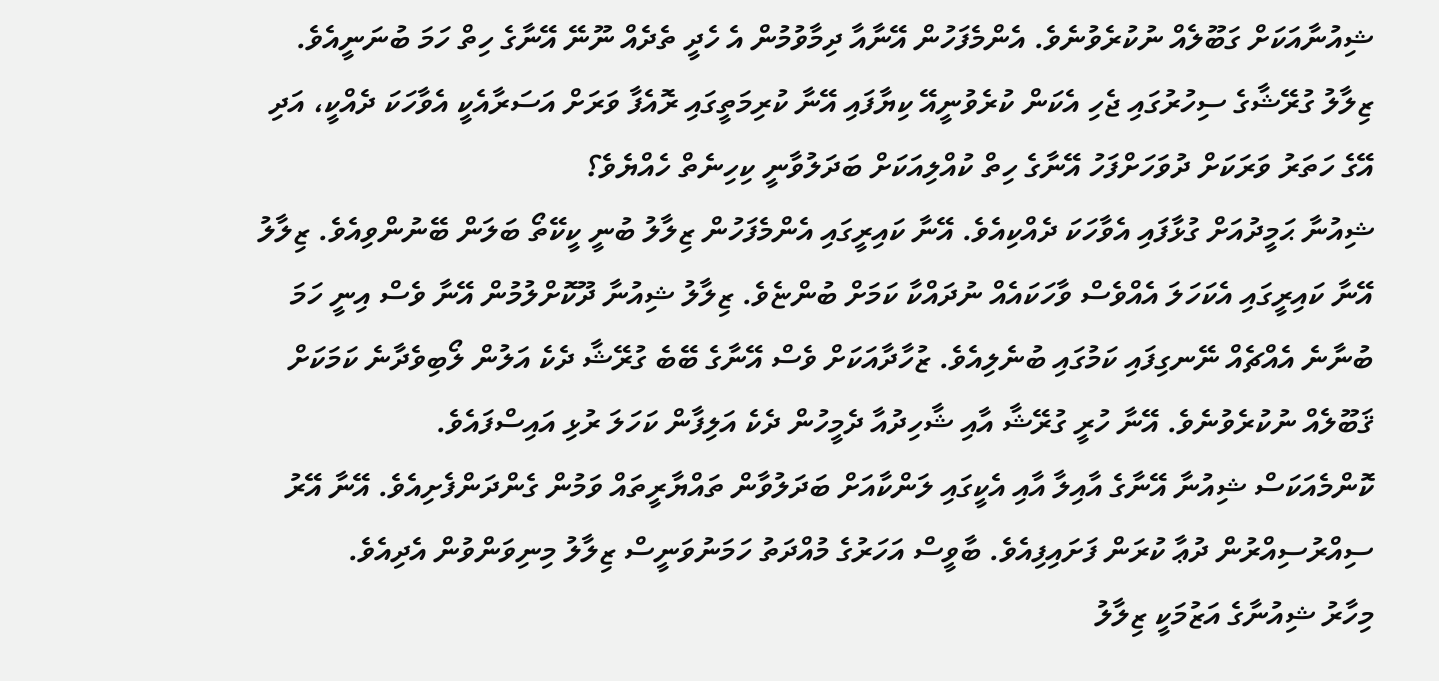ޝިއުނާއަކަށް ގަބޫލެއް ނުކުރެވުނެވެ. އެންމެފަހުން އޭނާއާ ދިމާވުމުން އެ ހެދީ ތެދެއް ނޫނޭ އޭނާގެ ހިތް ހަމަ ބުނަނީއެވެ.
ޒިލާލު ގުރޭޝާގެ ސިހުރުގައި ޖެހި އެކަން ކުރެވުނީއޭ ކިޔާފައި އޭނާ ކުރިމަތީގައި ރޮއެފާ ވަރަށް އަސަރާއެކީ އެވާހަކަ ދެއްކީ، އަދި އޭގެ ހަތަރު ވަރަކަށް ދުވަހަށްފަހު އޭނާގެ ހިތް ކުއްލިއަކަށް ބަދަލުވާނީ ކިހިނެތް ހެއްޔެވެ؟
ޝިއުނާ ޙަމީދުއަށް ގުޅާފައި އެވާހަކަ ދެއްކިއެވެ. އޭނާ ކައިރީގައި އެންމެފަހުން ޒިލާލު ބުނީ ކީކޭތޯ ބަލަން ބޭނުންވިއެވެ. ޒިލާލު އޭނާ ކައިރީގައި އެކަހަލަ އެއްވެސް ވާހަކައެއް ނުދައްކާ ކަމަށް ބުންޏެވެ. ޒިލާލު ޝިއުނާ ދޫކޮށްލުމުން އޭނާ ވެސް އިނީ ހަމަ ބުނާނެ އެއްޗެއް ނޭނގިފައި ކަމުގައި ބުނެލިއެވެ. ޒުހާދާއަކަށް ވެސް އޭނާގެ ބޭބެ ގުރޭޝާ ދެކެ އަލުން ލޯބިވެދާނެ ކަމަކަށް ޤަބޫލެއް ނުކުރެވުނެވެ. އޭނާ ހުރީ ގުރޭޝާ އާއި ޝާހިދުއާ ދެމީހުން ދެކެ އަލިފާން ކަހަލަ ރުޅި އައިސްފައެވެ.
ކޮންމެއަކަސް ޝިއުނާ އޭނާގެ އާއިލާ އާއި އެކީގައި ލަންކާއަށް ބަދަލުވާން ތައްޔާރީތައް ވަމުން ގެންދަންފެށިއެވެ. އޭނާ އޭރު ސިއްރުސިއްރުން ދުޢާ ކުރަން ފަށައިފިއެވެ. ބާވީސް އަހަރުގެ މުއްދަތު ހަމަނުވަނީސް ޒިލާލު މިނިވަންވުން އެދިއެވެ.
މިހާރު ޝިއުނާގެ އަޒުމަކީ ޒިލާލު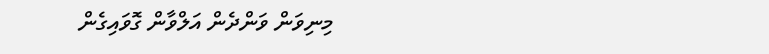މިނިވަން ވަންދެން އަލްވާން ގޮވައިގެން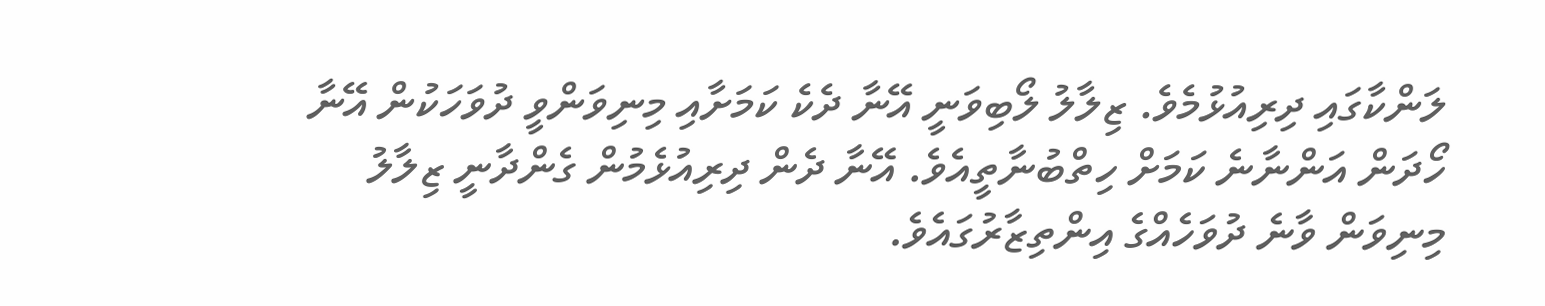ލަންކާގައި ދިރިއުޅުމެވެ. ޒިލާލު ލޯބިވަނީ އޭނާ ދެކެ ކަމަށާއި މިނިވަންވީ ދުވަހަކުން އޭނާ ހޯދަން އަންނާނެ ކަމަށް ހިތްބުނާތީއެވެ. އޭނާ ދެން ދިރިއުޅެމުން ގެންދާނީ ޒިލާލު މިނިވަން ވާނެ ދުވަހެއްގެ އިންތިޒާރުގައެވެ.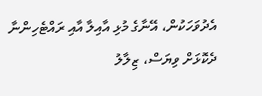އެދުވަހަކުން، އޭނާގެ މުޅި އާއިލާ އާއި ރައްޓެހިންނާ ދެކޮޅަށް ވިޔަސް، ޒިލާލު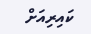ކައިރިއަށް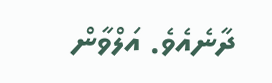ދާނެއެވެ. އަލްވާން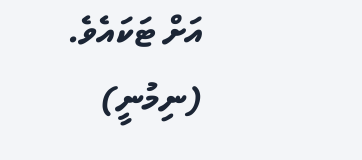އަށް ޓަކައެވެ.
(ނިމުނީ)